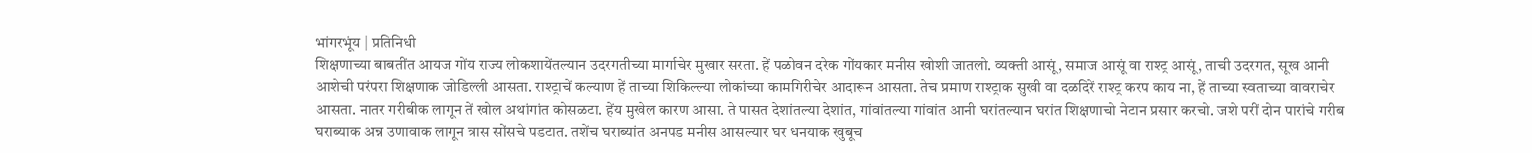भांगरभूंय | प्रतिनिधी
शिक्षणाच्या बाबतींत आयज गोंय राज्य लोकशायेंतल्यान उदरगतीच्या मार्गाचेर मुखार सरता. हें पळोवन दरेक गोंयकार मनीस खोशी जातलो. व्यक्ती आसूं, समाज आसूं वा राश्ट्र आसूं, ताची उदरगत, सूख आनी आशेची परंपरा शिक्षणाक जोडिल्ली आसता. राश्ट्राचें कल्याण हें ताच्या शिकिल्ल्या लोकांच्या कामगिरीचेर आदारून आसता. तेच प्रमाण राश्ट्राक सुखी वा दळदिरें राश्ट्र करप काय ना, हें ताच्या स्वताच्या वावराचेर आसता. नातर गरीबीक लागून तें खोल अथांगांत कोसळटा. हेंय मुखेल कारण आसा. ते पासत देशांतल्या देशांत, गांवांतल्या गांवांत आनी घरांतल्यान घरांत शिक्षणाचो नेटान प्रसार करचो. जशे परीं दोन पारांचे गरीब घराब्याक अन्न उणावाक लागून त्रास सोंसचे पडटात. तशेंच घराब्यांत अनपड मनीस आसल्यार घर धनयाक खुबूच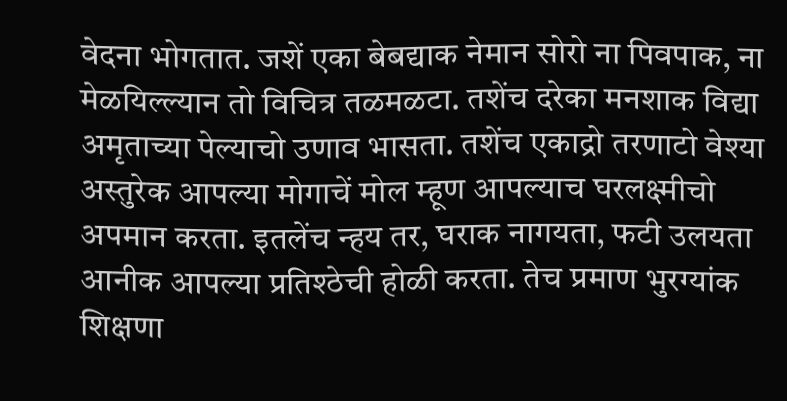वेदना भोगतात. जशें एका बेबद्याक नेमान सोरो ना पिवपाक, ना मेळयिल्ल्यान तो विचित्र तळमळटा. तशेंच दरेका मनशाक विद्या अमृताच्या पेल्याचो उणाव भासता. तशेंच एकाद्रो तरणाटो वेश्या अस्तुरेक आपल्या मोगाचें मोल म्हूण आपल्याच घरलक्ष्मीचो अपमान करता. इतलेंच न्हय तर, घराक नागयता, फटी उलयता आनीक आपल्या प्रतिश्ठेची होळी करता. तेच प्रमाण भुरग्यांक शिक्षणा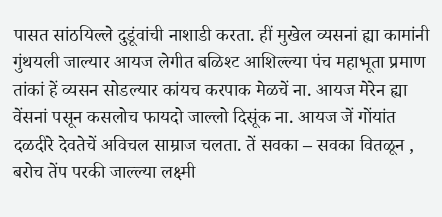पासत सांठयिल्ले दुडूंवांची नाशाडी करता. हीं मुखेल व्यसनां ह्या कामांनी गुंथयली जाल्यार आयज लेगीत बळिश्ट आशिल्ल्या पंच महाभूता प्रमाण तांकां हें व्यसन सोडल्यार कांयच करपाक मेळचें ना. आयज मेरेन ह्या वेंसनां पसून कसलोच फायदो जाल्लो दिसूंक ना. आयज जें गोंयांत दळदीरे देवतेचें अविचल साम्राज चलता. तें सवका – सवका वितळून , बरोच तेंप परकी जाल्ल्या लक्ष्मी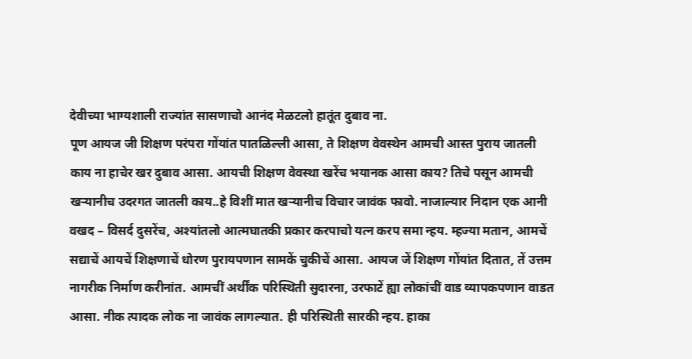देवीच्या भाग्यशाली राज्यांत सासणाचो आनंद मेळटलो हातूंत दुबाव ना.
पूण आयज जी शिक्षण परंपरा गोंयांत पातळिल्ली आसा, ते शिक्षण वेवस्थेन आमची आस्त पुराय जातली काय ना हाचेर खर दुबाव आसा. आयची शिक्षण वेवस्था खरेंच भयानक आसा काय? तिचे पसून आमची खऱ्यानीच उदरगत जातली काय..हे विशीं मात खऱ्यानीच विचार जावंक फावो. नाजाल्यार निदान एक आनी वखद – विसर्द दुसरेंच, अश्यांतलो आत्मघातकी प्रकार करपाचो यत्न करप समा न्हय. म्हज्या मतान, आमचें सद्याचें आयचें शिक्षणाचें धोरण पुरायपणान सामकें चुकीचें आसा. आयज जें शिक्षण गोंयांत दितात, तें उत्तम नागरीक निर्माण करीनांत. आमचीं अर्थींक परिस्थिती सुदारना, उरफाटें ह्या लोकांचीं वाड व्यापकपणान वाडत आसा. नीक त्पादक लोक ना जावंक लागल्यात. ही परिस्थिती सारकी न्हय. हाका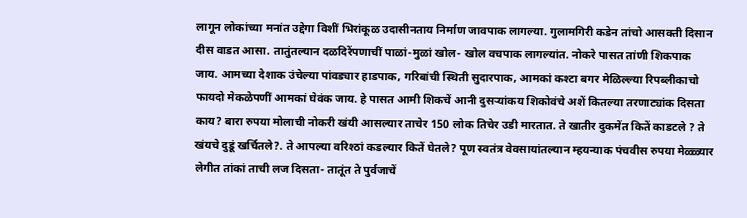लागून लोकांच्या मनांत उद्देगा विशीं भिरांकूळ उदासीनताय निर्माण जावपाक लागल्या. गुलामगिरी कडेन तांचो आसक्ती दिसान दीस वाडत आसा. तातुंतल्यान दळदिरेंपणाचीं पाळां-मुळां खोल- खोल वचपाक लागल्यांत. नोकरे पासत तांणी शिकपाक जाय. आमच्या देशाक उंचेल्या पांवड्यार हाडपाक, गरिबांची स्थिती सुदारपाक, आमकां कश्टा बगर मेळिल्ल्या रिपब्लीकाचो फायदो मेकळेपणीं आमकां घेवंक जाय. हे पासत आमी शिकचें आनी दुसऱ्यांकय शिकोवंचे अशें कितल्या तरणाट्यांक दिसता काय? बारा रुपया मोलाची नोकरी खंयी आसल्यार ताचेर 150 लोक तिचेर उडी मारतात. ते खातीर दुकमेंत कितें काडटले ? ते खंयचे दुडूं खर्चितले?. ते आपल्या वरिश्ठां कडल्यार कितें घेतले? पूण स्वतंत्र वेवसायांतल्यान म्हयन्याक पंचवीस रुपया मेळ्ळ्यार लेगीत तांकां ताची लज दिसता- तातूंत ते पुर्वजाचें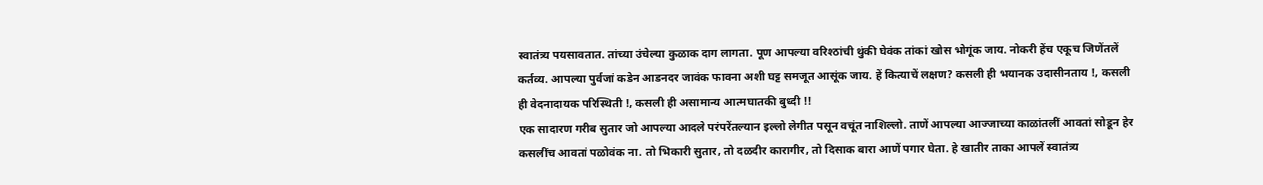स्वातंत्र्य पयसावतात. तांच्या उंचेल्या कुळाक दाग लागता. पूण आपल्या वरिश्ठांची थुंकी घेवंक तांकां खोस भोगूंक जाय. नोकरी हेंच एकूच जिणेंतलें कर्तव्य. आपल्या पुर्वजां कडेन आडनदर जावंक फावना अशी घट्ट समजूत आसूंक जाय. हें कित्याचें लक्षण? कसली ही भयानक उदासीनताय !, कसली ही वेदनादायक परिस्थिती !, कसली ही असामान्य आत्मघातकी बुध्दी !!
एक सादारण गरीब सुतार जो आपल्या आदले परंपरेंतल्यान इल्लो लेगीत पसून वचूंत नाशिल्लो. ताणें आपल्या आज्जाच्या काळांतलीं आवतां सोडून हेर कसलींच आवतां पळोवंक ना. तो भिकारी सुतार, तो दळदीर कारागीर, तो दिसाक बारा आणें पगार घेता. हे खातीर ताका आपलें स्वातंत्र्य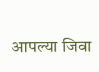आपल्या जिवा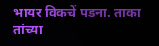भायर विकचें पडना. ताका तांच्या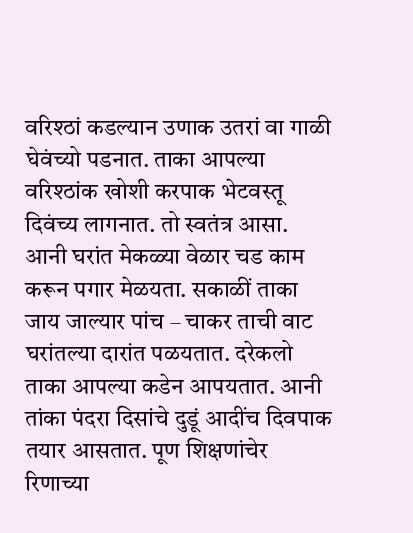वरिश्ठां कडल्यान उणाक उतरां वा गाळी घेवंच्यो पडनात. ताका आपल्या वरिश्ठांक खोशी करपाक भेटवस्तू दिवंच्य लागनात. तो स्वतंत्र आसा. आनी घरांत मेकळ्या वेळार चड काम करून पगार मेळयता. सकाळीं ताका जाय जाल्यार पांच – चाकर ताची वाट घरांतल्या दारांत पळयतात. दरेकलो ताका आपल्या कडेन आपयतात. आनी तांका पंदरा दिसांचे दुडूं आदींच दिवपाक तयार आसतात. पूण शिक्षणांचेर रिणाच्या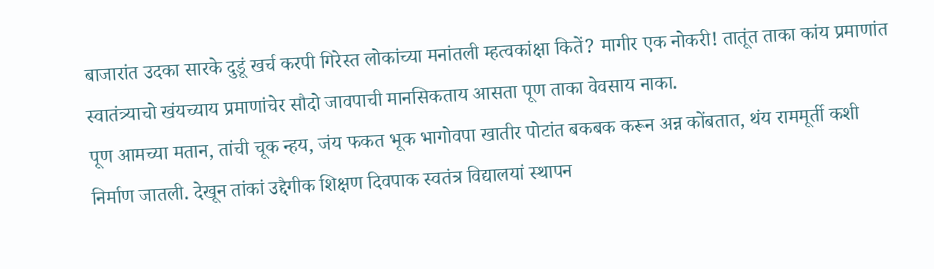बाजारांत उदका सारके दुडूं खर्च करपी गिरेस्त लोकांच्या मनांतली म्हत्वकांक्षा कितें? मागीर एक नोकरी! तातूंत ताका कांय प्रमाणांत स्वातंत्र्याचो खंयच्याय प्रमाणांचेर सौदो जावपाची मानसिकताय आसता पूण ताका वेवसाय नाका.
पूण आमच्या मतान, तांची चूक न्हय, जंय फकत भूक भागोवपा खातीर पोटांत बकबक करून अन्न कोंबतात, थंय राममूर्ती कशी निर्माण जातली. देखून तांकां उद्दैगीक शिक्षण दिवपाक स्वतंत्र विद्यालयां स्थापन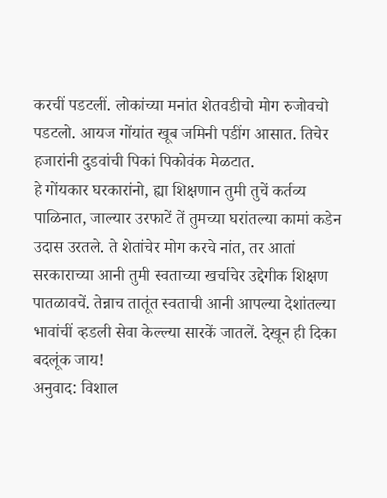करचीं पडटलीं. लोकांच्या मनांत शेतवडीचो मोग रुजोवचो पडटलो. आयज गोंयांत खूब जमिनी पडींग आसात. तिचेर हजारांनी दुडवांची पिकां पिकोवंक मेळटात.
हे गोंयकार घरकारांनो, ह्या शिक्षणान तुमी तुचें कर्तव्य पाळिनात, जाल्यार उरफाटें तें तुमच्या घरांतल्या कामां कडेन उदास उरतले. ते शेतांचेर मोग करचे नांत, तर आतां सरकाराच्या आनी तुमी स्वताच्या खर्चाचेर उद्देगीक शिक्षण पातळावचें. तेन्नाच तातूंत स्वताची आनी आपल्या देशांतल्या भावांचीं व्हडली सेवा केल्ल्या सारकें जातलें. देखून ही दिका बदलूंक जाय!
अनुवाद: विशाल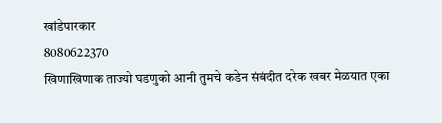खांडेपारकार
8080622370
खिणाखिणाक ताज्यो घडणुको आनी तुमचे कडेन संबंदीत दरेक खबर मेळयात एका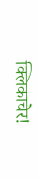क्लिकाचेर!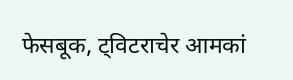फेसबूक, ट्विटराचेर आमकां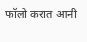फॉलो करात आनी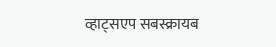व्हाट्सएप सबस्क्रायब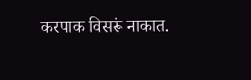करपाक विसरूं नाकात.